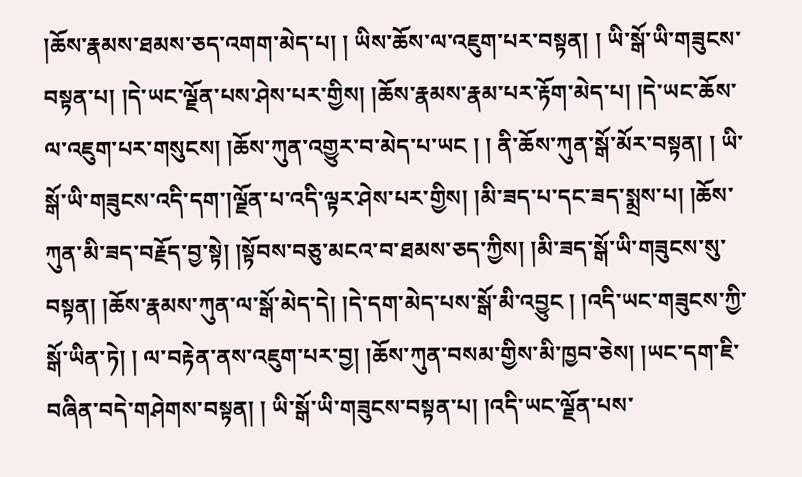།ཆོས་རྣམས་ཐམས་ཅད་འགག་མེད་པ། ། ཡིས་ཆོས་ལ་འཇུག་པར་བསྟན། ། ཡི་སྒོ་ཡི་གཟུངས་བསྟན་པ། །དེ་ཡང་ལྗོན་པས་ཤེས་པར་གྱིས། །ཆོས་རྣམས་རྣམ་པར་རྟོག་མེད་པ། །དེ་ཡང་ཆོས་ལ་འཇུག་པར་གསུངས། །ཆོས་ཀུན་འགྱུར་བ་མེད་པ་ཡང ། ། ནི་ཆོས་ཀུན་སྒོ་མོར་བསྟན། ། ཡི་སྒོ་ཡི་གཟུངས་འདི་དག་།ལྗོན་པ་འདི་ལྟར་ཤེས་པར་གྱིས། །མི་ཟད་པ་དང་ཟད་སྨྲས་པ། །ཆོས་ཀུན་མི་ཟད་བརྗོད་བྱ་སྟེ། །སྟོབས་བཅུ་མངའ་བ་ཐམས་ཅད་ཀྱིས། །མི་ཟད་སྒོ་ཡི་གཟུངས་སུ་བསྟན། །ཆོས་རྣམས་ཀུན་ལ་སྒོ་མེད་དེ། །དེ་དག་མེད་པས་སྒོ་མི་འབྱུང ། །འདི་ཡང་གཟུངས་ཀྱི་སྒོ་ཡིན་ཏེ། ། ལ་བརྟེན་ནས་འཇུག་པར་བྱ། །ཆོས་ཀུན་བསམ་གྱིས་མི་ཁྱབ་ཅེས། །ཡང་དག་ཇི་བཞིན་བདེ་གཤེགས་བསྟན། ། ཡི་སྒོ་ཡི་གཟུངས་བསྟན་པ། །འདི་ཡང་ལྗོན་པས་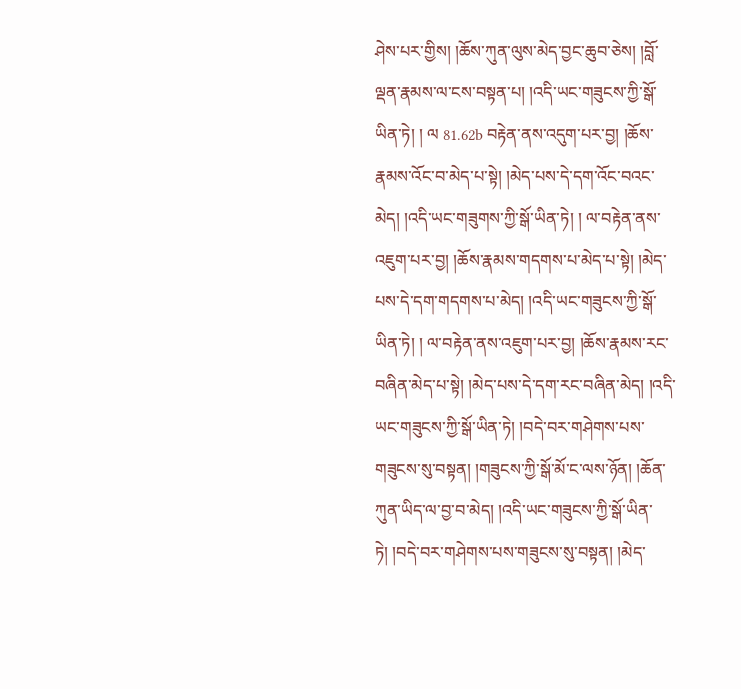ཤེས་པར་གྱིས། །ཆོས་ཀུན་ལུས་མེད་བྱང་ཆུབ་ཅེས། །བློ་ལྡན་རྣམས་ལ་ངས་བསྟན་པ། །འདི་ཡང་གཟུངས་ཀྱི་སྒོ་ཡིན་ཏེ། ། ལ 81.62b བརྟེན་ནས་འདུག་པར་བྱ། །ཆོས་རྣམས་འོང་བ་མེད་པ་སྟེ། །མེད་པས་དེ་དག་འོང་བའང་མེད། །འདི་ཡང་གཟུགས་ཀྱི་སྒོ་ཡིན་ཏེ། ། ལ་བརྟེན་ནས་འཇུག་པར་བྱ། །ཆོས་རྣམས་གདགས་པ་མེད་པ་སྟེ། །མེད་པས་དེ་དག་གདགས་པ་མེད། །འདི་ཡང་གཟུངས་ཀྱི་སྒོ་ཡིན་ཏེ། ། ལ་བརྟེན་ནས་འཇུག་པར་བྱ། །ཆོས་རྣམས་རང་བཞིན་མེད་པ་སྟེ། །མེད་པས་དེ་དག་རང་བཞིན་མེད། །འདི་ཡང་གཟུངས་ཀྱི་སྒོ་ཡིན་ཏེ། །བདེ་བར་གཤེགས་པས་གཟུངས་སུ་བསྟན། །གཟུངས་ཀྱི་སྒོ་མོ་ང་ལས་ཉོན། །ཆོན་ཀུན་ཡིད་ལ་བྱ་བ་མེད། །འདི་ཡང་གཟུངས་ཀྱི་སྒོ་ཡིན་ཏེ། །བདེ་བར་གཤེགས་པས་གཟུངས་སུ་བསྟན། །མེད་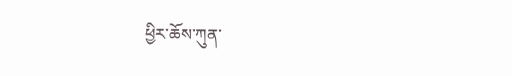ཕྱིར་ཆོས་ཀུན་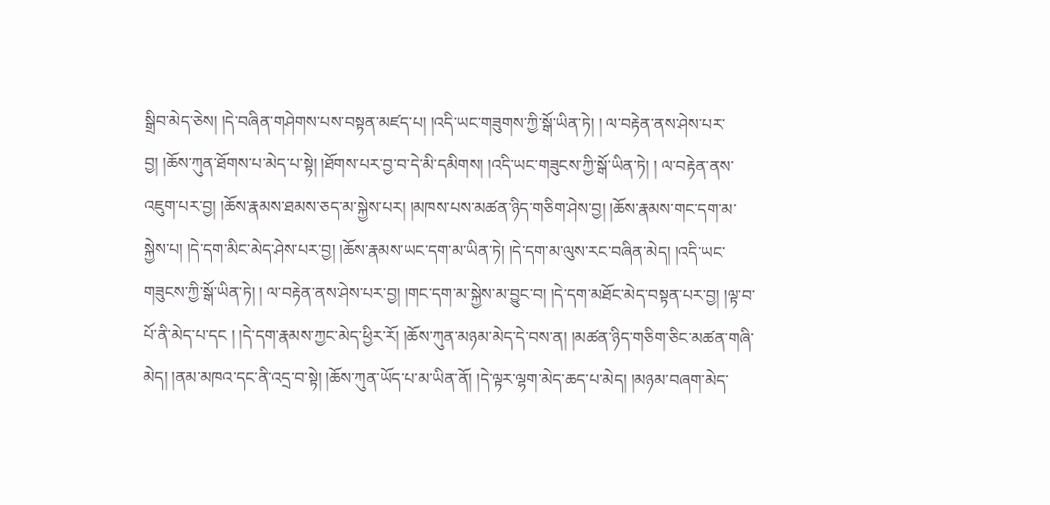སྒྲིབ་མེད་ཅེས། །དེ་བཞིན་གཤེགས་པས་བསྟན་མཛད་པ། །འདི་ཡང་གཟུགས་ཀྱི་སྒོ་ཡིན་ཏེ། ། ལ་བརྟེན་ནས་ཤེས་པར་བྱ། །ཆོས་ཀུན་ཐོགས་པ་མེད་པ་སྟེ། །ཐོགས་པར་བྱ་བ་དེ་མི་དམིགས། །འདི་ཡང་གཟུངས་ཀྱི་སྒོ་ཡིན་ཏེ། ། ལ་བརྟེན་ནས་འཇུག་པར་བྱ། །ཆོས་རྣམས་ཐམས་ཅད་མ་སྐྱེས་པར། །མཁས་པས་མཚན་ཉིད་གཅིག་ཤེས་བྱ། །ཆོས་རྣམས་གང་དག་མ་སྐྱེས་པ། །དེ་དག་མིང་མེད་ཤེས་པར་བྱ། །ཆོས་རྣམས་ཡང་དག་མ་ཡིན་ཏེ། །དེ་དག་མ་ལུས་རང་བཞིན་མེད། །འདི་ཡང་གཟུངས་ཀྱི་སྒོ་ཡིན་ཏེ། ། ལ་བརྟེན་ནས་ཤེས་པར་བྱ། །གང་དག་མ་སྐྱེས་མ་བྱུང་བ། །དེ་དག་མཐོང་མེད་བསྟན་པར་བྱ། །ལྟ་བ་པོ་ནི་མེད་པ་དང ། །དེ་དག་རྣམས་ཀྱང་མེད་ཕྱིར་རོ། །ཆོས་ཀུན་མཉམ་མེད་དེ་བས་ན། །མཚན་ཉིད་གཅིག་ཅིང་མཚན་གཞི་མེད། །ནམ་མཁའ་དང་ནི་འདྲ་བ་སྟེ། །ཆོས་ཀུན་ཡོད་པ་མ་ཡིན་ནོ། །དེ་ལྟར་ལྷག་མེད་ཆད་པ་མེད། །མཉམ་བཞག་མེད་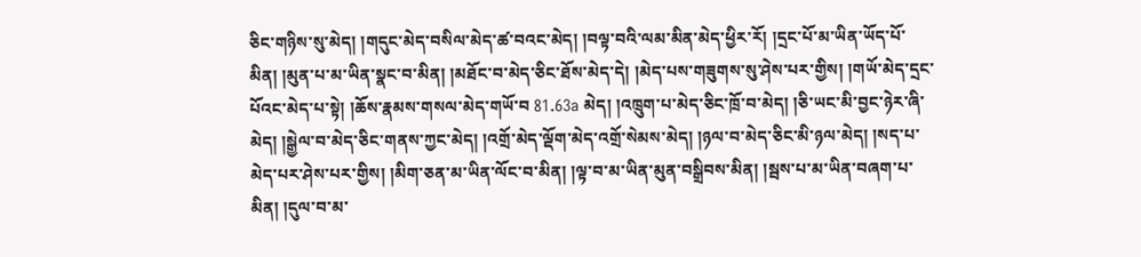ཅིང་གཉིས་སུ་མེད། །གདུང་མེད་བསིལ་མེད་ཚ་བའང་མེད། །བལྟ་བའི་ལམ་མིན་མེད་ཕྱིར་རོ། །དྲང་པོ་མ་ཡིན་ཡོད་པོ་མིན། །མུན་པ་མ་ཡིན་སྣང་བ་མིན། །མཐོང་བ་མེད་ཅིང་ཐོས་མེད་དེ། །མེད་པས་གཟུགས་སུ་ཤེས་པར་གྱིས། །གཡོ་མེད་དྲང་པོའང་མེད་པ་སྟེ། །ཆོས་རྣམས་གསལ་མེད་གཡོ་བ 81.63a མེད། །འཁྲུག་པ་མེད་ཅིང་ཁྲོ་བ་མེད། །ཅི་ཡང་མི་བྱང་ཉེར་ཞི་མེད། །སྒྱེལ་བ་མེད་ཅིང་གནས་ཀྱང་མེད། །འགྲོ་མེད་ལྡོག་མེད་འགྲོ་སེམས་མེད། །ཉལ་བ་མེད་ཅིང་མི་ཉལ་མེད། །སད་པ་མེད་པར་ཤེས་པར་གྱིས། །མིག་ཅན་མ་ཡིན་ལོང་བ་མིན། །ལྟ་བ་མ་ཡིན་མུན་བསྒྲིབས་མིན། །སྦས་པ་མ་ཡིན་བཞག་པ་མིན། །དུལ་བ་མ་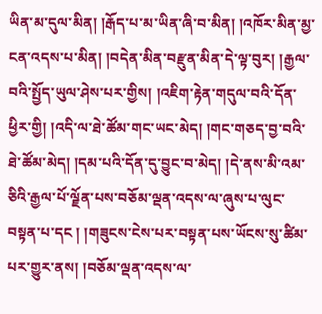ཡིན་མ་དུལ་མིན། །རྒོད་པ་མ་ཡིན་ཞི་བ་མིན། །འཁོར་མིན་མྱ་ངན་འདས་པ་མིན། །བདེན་མིན་བརྫུན་མིན་དེ་ལྟ་བུར། །རྒྱལ་བའི་སྤྱོད་ཡུལ་ཤེས་པར་གྱིས། །འཇིག་རྟེན་གདུལ་བའི་དོན་ཕྱིར་གྱི། །འདི་ལ་ཐེ་ཚོམ་གང་ཡང་མེད། །གང་གཅད་བྱ་བའི་ཐེ་ཚོམ་མེད། །དམ་པའི་དོན་དུ་བྱུང་བ་མེད། །དེ་ནས་མི་འམ་ཅིའི་རྒྱལ་པོ་ལྗོན་པས་བཅོམ་ལྡན་འདས་ལ་ཞུས་པ་ལུང་བསྟན་པ་དང ། །གཟུངས་ངེས་པར་བསྟན་པས་ཡོངས་སུ་ཚིམ་པར་གྱུར་ནས། །བཅོམ་ལྡན་འདས་ལ་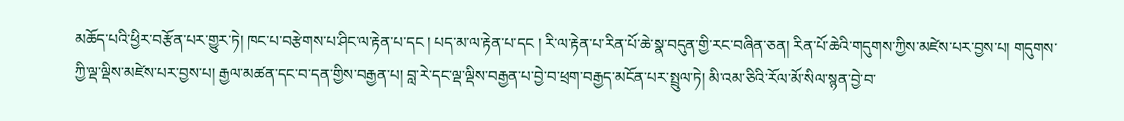མཆོད་པའི་ཕྱིར་བརྩོན་པར་གྱུར་ཏེ། ཁང་པ་བརྩེགས་པ་ཤིང་ལ་རྟེན་པ་དང ། པད་མ་ལ་རྟེན་པ་དང ། རི་ལ་རྟེན་པ་རིན་པོ་ཆེ་སྣ་བདུན་གྱི་རང་བཞིན་ཅན། རིན་པོ་ཆེའི་གདུགས་ཀྱིས་མཛེས་པར་བྱས་པ། གདུགས་ཀྱི་ལྡ་ལྡིས་མཛེས་པར་བྱས་པ། རྒྱལ་མཚན་དང་བ་དན་གྱིས་བརྒྱན་པ། བླ་རེ་དང་ལྡ་ལྡིས་བརྒྱན་པ་བྱེ་བ་ཕྲག་བརྒྱད་མངོན་པར་སྤྲུལ་ཏེ། མི་འམ་ཅིའི་རོལ་མོ་སིལ་སྙན་བྱེ་བ་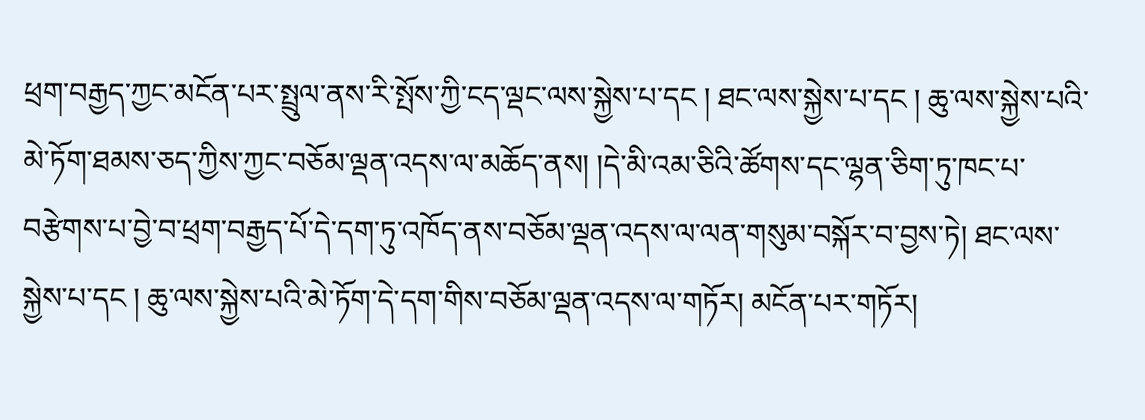ཕྲག་བརྒྱད་ཀྱང་མངོན་པར་སྤྲུལ་ནས་རི་སྤོས་ཀྱི་ངད་ལྡང་ལས་སྐྱེས་པ་དང ། ཐང་ལས་སྐྱེས་པ་དང ། ཆུ་ལས་སྐྱེས་པའི་མེ་ཏོག་ཐམས་ཅད་ཀྱིས་ཀྱང་བཅོམ་ལྡན་འདས་ལ་མཆོད་ནས། །དེ་མི་འམ་ཅིའི་ཚོགས་དང་ལྷན་ཅིག་ཏུ་ཁང་པ་བརྩེགས་པ་བྱེ་བ་ཕྲག་བརྒྱད་པོ་དེ་དག་ཏུ་འཁོད་ནས་བཅོམ་ལྡན་འདས་ལ་ལན་གསུམ་བསྐོར་བ་བྱས་ཏེ། ཐང་ལས་སྐྱེས་པ་དང ། ཆུ་ལས་སྐྱེས་པའི་མེ་ཏོག་དེ་དག་གིས་བཅོམ་ལྡན་འདས་ལ་གཏོར། མངོན་པར་གཏོར།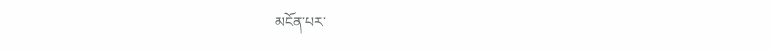མངོན་པར་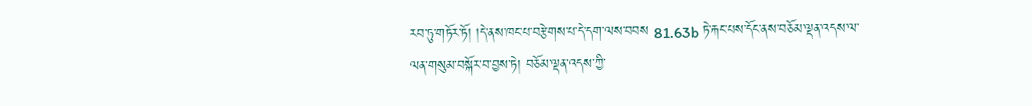རབ་ཏུ་གཏོར་ཏོ། །དེ་ནས་ཁང་པ་བརྩེགས་པ་དེ་དག་ལས་བབས 81.63b ཏེ་རྐང་པས་དོང་ནས་བཅོམ་ལྡན་འདས་ལ་ལན་གསུམ་བསྐོར་བ་བྱས་ཏེ། བཅོམ་ལྡན་འདས་ཀྱི་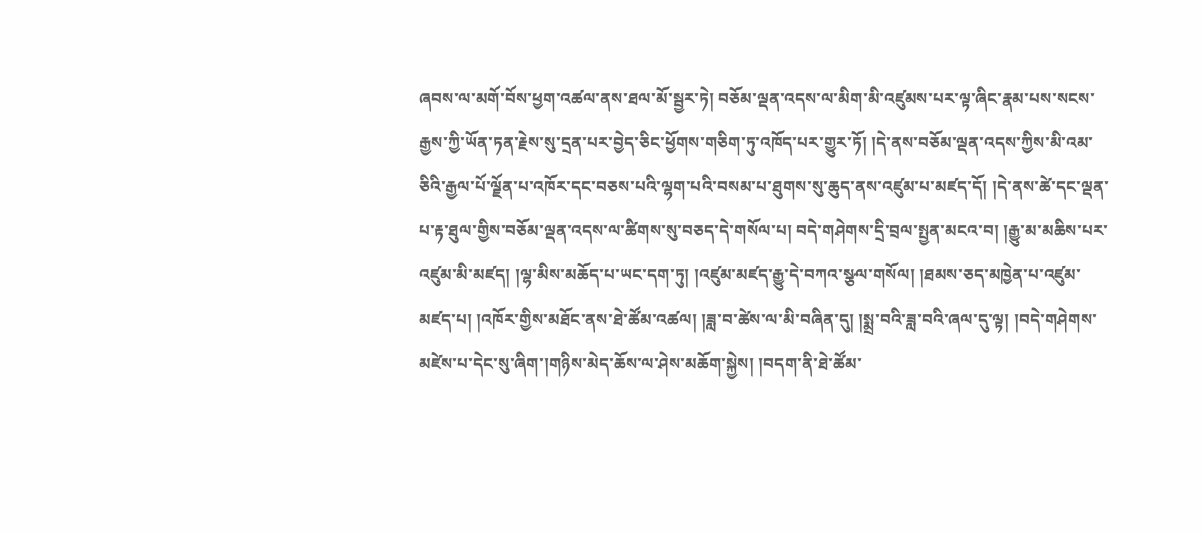ཞབས་ལ་མགོ་བོས་ཕྱག་འཚལ་ནས་ཐལ་མོ་སྦྱར་ཏེ། བཅོམ་ལྡན་འདས་ལ་མིག་མི་འཛུམས་པར་ལྟ་ཞིང་རྣམ་པས་སངས་རྒྱས་ཀྱི་ཡོན་ཏན་རྗེས་སུ་དྲན་པར་བྱེད་ཅིང་ཕྱོགས་གཅིག་ཏུ་འཁོད་པར་གྱུར་ཏོ། །དེ་ནས་བཅོམ་ལྡན་འདས་ཀྱིས་མི་འམ་ཅིའི་རྒྱལ་པོ་ལྗོན་པ་འཁོར་དང་བཅས་པའི་ལྷག་པའི་བསམ་པ་ཐུགས་སུ་ཆུད་ནས་འཛུམ་པ་མཛད་དོ། །དེ་ནས་ཚེ་དང་ལྡན་པ་རྟ་ཐུལ་གྱིས་བཅོམ་ལྡན་འདས་ལ་ཚིགས་སུ་བཅད་དེ་གསོལ་པ། བདེ་གཤེགས་དྲི་བྲལ་སྤྱན་མངའ་བ། །རྒྱུ་མ་མཆིས་པར་འཛུམ་མི་མཛད། །ལྷ་མིས་མཆོད་པ་ཡང་དག་ཏུ། །འཛུམ་མཛད་རྒྱུ་དེ་བཀའ་སྩལ་གསོལ། །ཐམས་ཅད་མཁྱེན་པ་འཛུམ་མཛད་པ། །འཁོར་གྱིས་མཐོང་ནས་ཐེ་ཚོམ་འཚལ། །ཟླ་བ་ཚེས་ལ་མི་བཞིན་དུ། །སྨྲ་བའི་ཟླ་བའི་ཞལ་དུ་ལྟ། །བདེ་གཤེགས་མཛེས་པ་དེང་སུ་ཞིག་།གཉིས་མེད་ཆོས་ལ་ཤེས་མཆོག་སྐྱེས། །བདག་ནི་ཐེ་ཚོམ་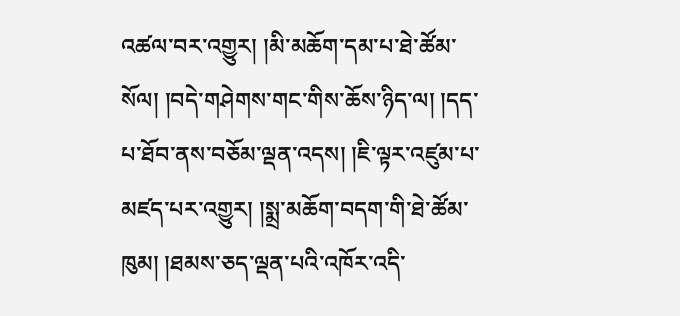འཚལ་བར་འགྱུར། །མི་མཆོག་དམ་པ་ཐེ་ཚོམ་སོལ། །བདེ་གཤེགས་གང་གིས་ཆོས་ཉིད་ལ། །དད་པ་ཐོབ་ནས་བཅོམ་ལྡན་འདས། །ཇི་ལྟར་འཛུམ་པ་མཛད་པར་འགྱུར། །སྨྲ་མཆོག་བདག་གི་ཐེ་ཚོམ་ཁུམ། །ཐམས་ཅད་ལྡན་པའི་འཁོར་འདི་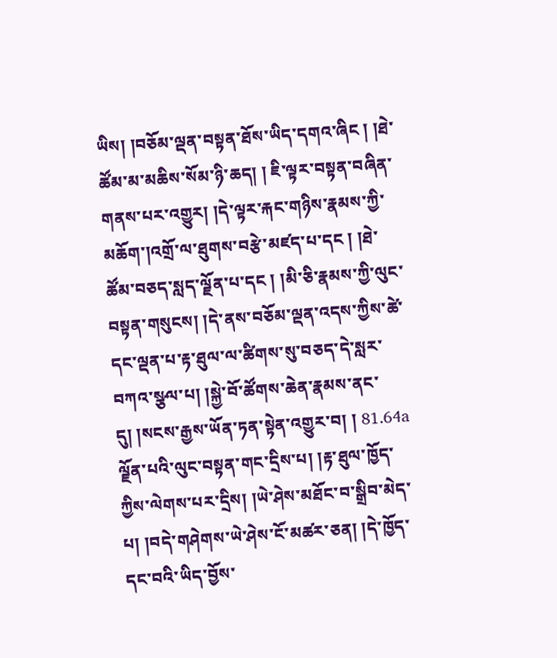ཡིས། །བཅོམ་ལྡན་བསྟན་ཐོས་ཡིད་དགའ་ཞིང ། །ཐེ་ཚོམ་མ་མཆིས་སོམ་ཉི་ཆད། ། ཇི་ལྟར་བསྟན་བཞིན་གནས་པར་འགྱུར། །དེ་ལྟར་རྐང་གཉིས་རྣམས་ཀྱི་མཆོག་།འགྲོ་ལ་ཐུགས་བརྩེ་མཛད་པ་དང ། །ཐེ་ཚོམ་བཅད་སླད་ལྗོན་པ་དང ། །མི་ཅི་རྣམས་ཀྱི་ལུང་བསྟན་གསུངས། །དེ་ནས་བཅོམ་ལྡན་འདས་ཀྱིས་ཚེ་དང་ལྡན་པ་རྟ་ཐུལ་ལ་ཚིགས་སུ་བཅད་དེ་སླར་བཀའ་སྩལ་པ། །སྐྱེ་བོ་ཚོགས་ཆེན་རྣམས་ནང་དུ། །སངས་རྒྱས་ཡོན་ཏན་སྟེན་འགྱུར་བ། ། 81.64a ལྗོན་པའི་ལུང་བསྟན་གང་དྲིས་པ། །རྟ་ཐུལ་ཁྱོད་ཀྱིས་ལེགས་པར་དྲིས། །ཡེ་ཤེས་མཐོང་བ་སྒྲིབ་མེད་པ། །བདེ་གཤེགས་ཡེ་ཤེས་ངོ་མཚར་ཅན། །དེ་ཁྱོད་དང་བའི་ཡིད་བྱོས་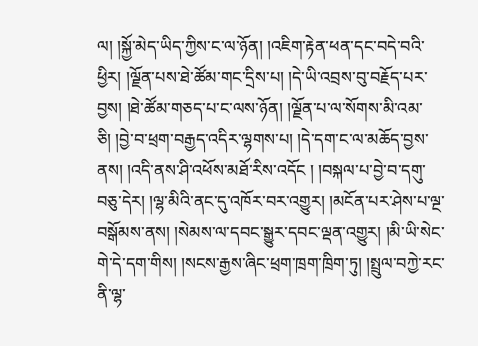ལ། །སྐྱོ་མེད་ཡིད་ཀྱིས་ང་ལ་ཉོན། །འཇིག་རྟེན་ཕན་དང་བདེ་བའི་ཕྱིར། །ལྗོན་པས་ཐེ་ཚོམ་གང་དྲིས་པ། །དེ་ཡི་འབྲས་བུ་བརྗོད་པར་བྱས། །ཐེ་ཚོམ་གཅད་པ་ང་ལས་ཉོན། །ལྗོན་པ་ལ་སོགས་མི་འམ་ཅི། །བྱེ་བ་ཕྲག་བརྒྱད་འདིར་ལྷགས་པ། །དེ་དག་ང་ལ་མཆོད་བྱས་ནས། །འདི་ནས་ཤི་འཕོས་མཐོ་རིས་འདོང ། །བསྐལ་པ་བྱེ་བ་དགུ་བཅུ་དེར། །ལྷ་མིའི་ནང་དུ་འཁོར་བར་འགྱུར། །མངོན་པར་ཤེས་པ་ལྔ་བསྒོམས་ནས། །སེམས་ལ་དབང་སྒྱུར་དབང་ལྡན་འགྱུར། །མི་ཡི་སེང་གེ་དེ་དག་གིས། །སངས་རྒྱས་ཞིང་ཕྲག་ཁྲག་ཁྲིག་ཏུ། །སྤྲུལ་བཀྱེ་རང་ནི་ལྷ་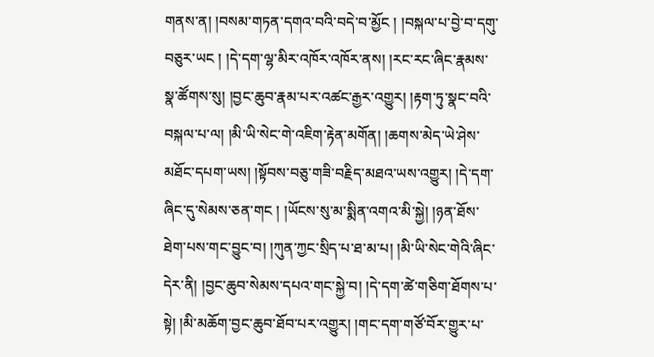གནས་ན། །བསམ་གཏན་དགའ་བའི་བདེ་བ་མྱོང ། །བསྐལ་པ་བྱེ་བ་དགུ་བཅུར་ཡང ། །དེ་དག་ལྷ་མིར་འཁོར་འཁོར་ནས། །རང་རང་ཞིང་རྣམས་སྣ་ཚོགས་སུ། །བྱང་ཆུབ་རྣམ་པར་འཚང་རྒྱར་འགྱུར། །རྟག་ཏུ་སྣང་བའི་བསྐལ་པ་ལ། །མི་ཡི་སེང་གེ་འཇིག་རྟེན་མགོན། །ཆགས་མེད་ཡེ་ཤེས་མཐོང་དཔག་ཡས། །སྟོབས་བཅུ་གཟི་བརྗིད་མཐའ་ཡས་འགྱུར། །དེ་དག་ཞིང་དུ་སེམས་ཅན་གང ། །ཡོངས་སུ་མ་སྨིན་འགའ་མི་སྐྱེ། །ཉན་ཐོས་ཐེག་པས་གང་བྱུང་བ། །ཀུན་ཀྱང་སྲིད་པ་ཐ་མ་པ། །མི་ཡི་སེང་གེའི་ཞིང་དེར་ནི། །བྱང་ཆུབ་སེམས་དཔའ་གང་སྐྱེ་བ། །དེ་དག་ཚེ་གཅིག་ཐོགས་པ་སྟེ། །མི་མཆོག་བྱང་ཆུབ་ཐོབ་པར་འགྱུར། །གང་དག་གཙོ་བོར་གྱུར་པ་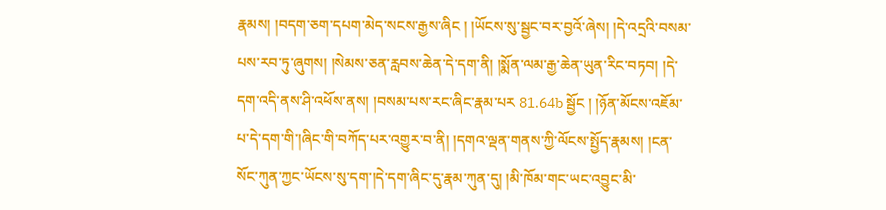རྣམས། །བདག་ཅག་དཔག་མེད་སངས་རྒྱས་ཞིང ། །ཡོངས་སུ་སྦྱང་བར་བྱའོ་ཞེས། །དེ་འདྲའི་བསམ་པས་རབ་ཏུ་ཞུགས། །སེམས་ཅན་རླབས་ཆེན་དེ་དག་ནི། །སྨོན་ལམ་རྒྱ་ཆེན་ཡུན་རིང་བཏབ། །དེ་དག་འདི་ནས་ཤི་འཕོས་ནས། །བསམ་པས་རང་ཞིང་རྣམ་པར 81.64b སྦྱོང ། །ཉོན་མོངས་འཇོམ་པ་དེ་དག་གི་།ཞིང་གི་བཀོད་པར་འགྱུར་བ་ནི། །དགའ་ལྡན་གནས་ཀྱི་ལོངས་སྤྱོད་རྣམས། །ངན་སོང་ཀུན་ཀྱང་ཡོངས་སུ་དག་།དེ་དག་ཞིང་དུ་རྣམ་ཀུན་དུ། །མི་ཁོམ་གང་ཡང་འབྱུང་མི་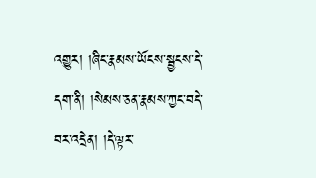འགྱུར། །ཞིང་རྣམས་ཡོངས་སྦྱངས་དེ་དག་ནི། །སེམས་ཅན་རྣམས་ཀྱང་བདེ་བར་འདྲེན། །དེ་ལྟར་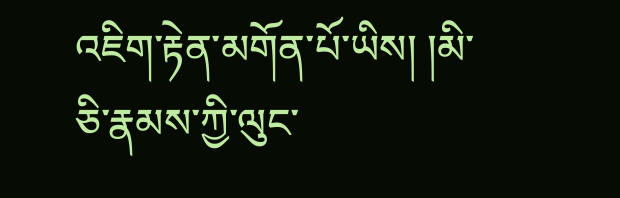འཇིག་རྟེན་མགོན་པོ་ཡིས། །མི་ཅི་རྣམས་ཀྱི་ལུང་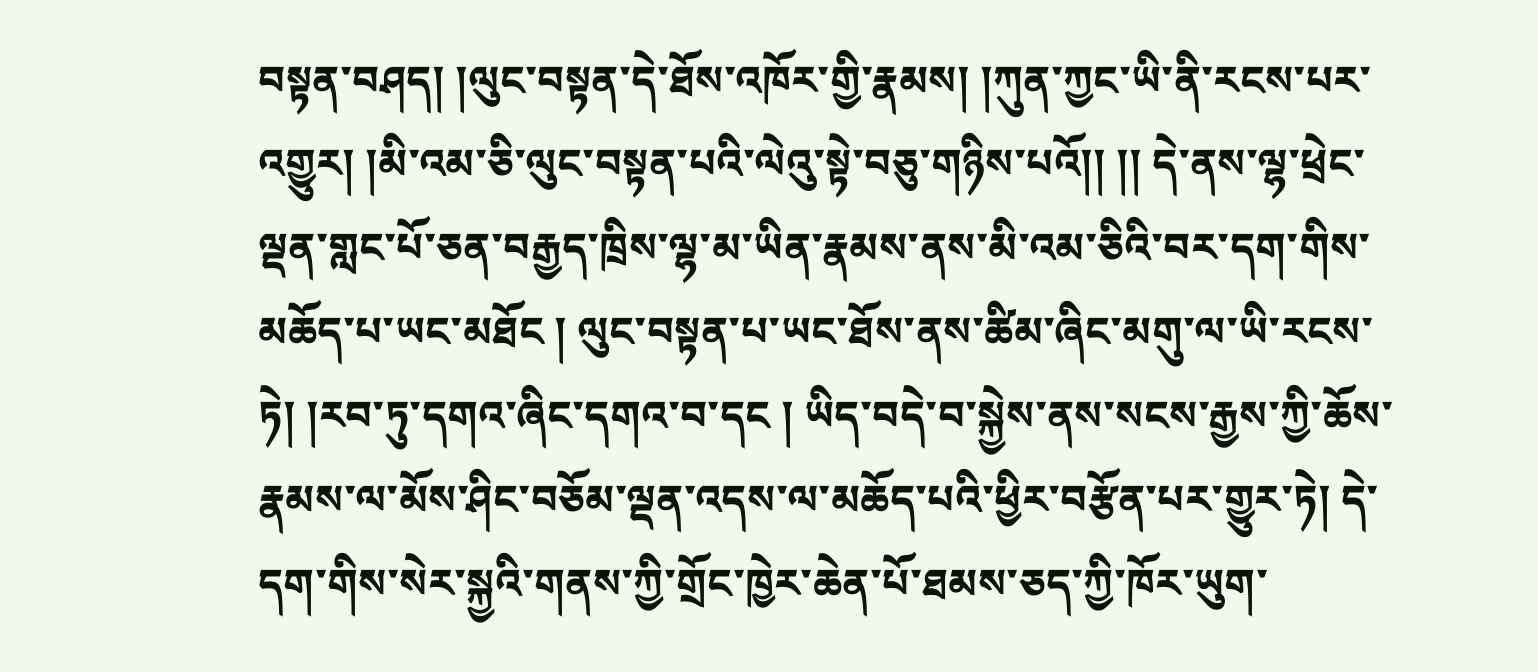བསྟན་བཤད། །ལུང་བསྟན་དེ་ཐོས་འཁོར་གྱི་རྣམས། །ཀུན་ཀྱང་ཡི་ནི་རངས་པར་འགྱུར། །མི་འམ་ཅི་ལུང་བསྟན་པའི་ལེའུ་སྟེ་བཅུ་གཉིས་པའོ།། །། དེ་ནས་ལྷ་ཕྲེང་ལྡན་གླང་པོ་ཅན་བརྒྱད་ཁྲིས་ལྷ་མ་ཡིན་རྣམས་ནས་མི་འམ་ཅིའི་བར་དག་གིས་མཆོད་པ་ཡང་མཐོང ། ལུང་བསྟན་པ་ཡང་ཐོས་ནས་ཚིམ་ཞིང་མགུ་ལ་ཡི་རངས་ཏེ། །རབ་ཏུ་དགའ་ཞིང་དགའ་བ་དང ། ཡིད་བདེ་བ་སྐྱེས་ནས་སངས་རྒྱས་ཀྱི་ཆོས་རྣམས་ལ་མོས་ཤིང་བཅོམ་ལྡན་འདས་ལ་མཆོད་པའི་ཕྱིར་བརྩོན་པར་གྱུར་ཏེ། དེ་དག་གིས་སེར་སྐྱའི་གནས་ཀྱི་གྲོང་ཁྱེར་ཆེན་པོ་ཐམས་ཅད་ཀྱི་ཁོར་ཡུག་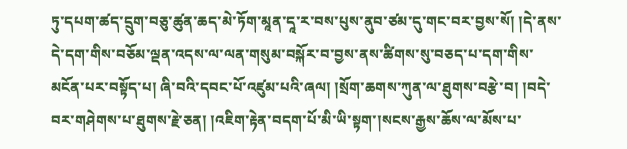ཏུ་དཔག་ཚད་དྲུག་བཅུ་ཚུན་ཆད་མེ་ཏོག་མཱན་དཱ་ར་བས་པུས་ནུབ་ཙམ་དུ་གང་བར་བྱས་སོ། །དེ་ནས་དེ་དག་གིས་བཅོམ་ལྡན་འདས་ལ་ལན་གསུམ་བསྐོར་བ་བྱས་ནས་ཚིགས་སུ་བཅད་པ་དག་གིས་མངོན་པར་བསྟོད་པ། ཞི་བའི་དབང་པོ་འཛུམ་པའི་ཞལ། །སྲོག་ཆགས་ཀུན་ལ་ཐུགས་བརྩེ་བ། །བདེ་བར་གཤེགས་པ་ཐུགས་རྗེ་ཅན། །འཇིག་རྟེན་བདག་པོ་མི་ཡི་སྟག་།སངས་རྒྱས་ཆོས་ལ་མོས་པ་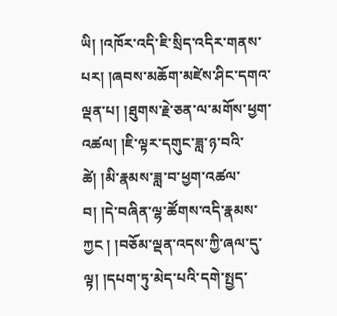ཡི། །འཁོར་འདི་ཇི་སྲིད་འདིར་གནས་པར། །ཞབས་མཆོག་མཛེས་ཤིང་དགའ་ལྡན་པ། །ཐུགས་རྗེ་ཅན་ལ་མགོས་ཕྱག་འཚལ། །ཇི་ལྟར་དགུང་ཟླ་ཉ་བའི་ཚེ། །མི་རྣམས་ཟླ་བ་ཕྱག་འཚལ་བ། །དེ་བཞིན་ལྷ་ཚོགས་འདི་རྣམས་ཀྱང ། །བཅོམ་ལྡན་འདས་ཀྱི་ཞལ་དུ་ལྟ། །དཔག་ཏུ་མེད་པའི་དགེ་སྤྱད་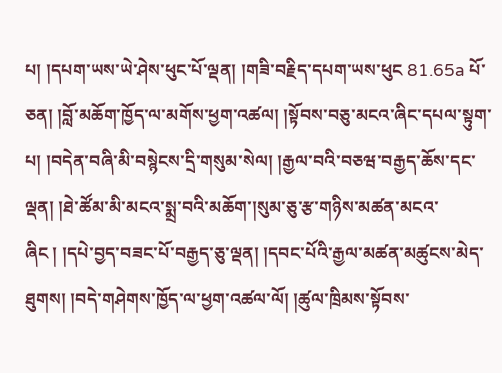པ། །དཔག་ཡས་ཡེ་ཤེས་ཕུང་པོ་ལྡན། །གཟི་བརྗིད་དཔག་ཡས་ཕུང 81.65a པོ་ཅན། །བློ་མཆོག་ཁྱོད་ལ་མགོས་ཕྱག་འཚལ། །སྟོབས་བཅུ་མངའ་ཞིང་དཔལ་སྟུག་པ། །བདེན་བཞི་མི་བསྙེངས་དྲི་གསུམ་སེལ། །རྒྱལ་བའི་བཅཝ་བརྒྱད་ཆོས་དང་ལྡན། །ཐེ་ཚོམ་མི་མངའ་སྨྲ་བའི་མཆོག་།སུམ་ཅུ་རྩ་གཉིས་མཚན་མངའ་ཞིང ། །དཔེ་བྱད་བཟང་པོ་བརྒྱད་ཅུ་ལྡན། །དབང་པོའི་རྒྱལ་མཚན་མཚུངས་མེད་ཐུགས། །བདེ་གཤེགས་ཁྱོད་ལ་ཕྱག་འཚལ་ལོ། །ཚུལ་ཁྲིམས་སྟོབས་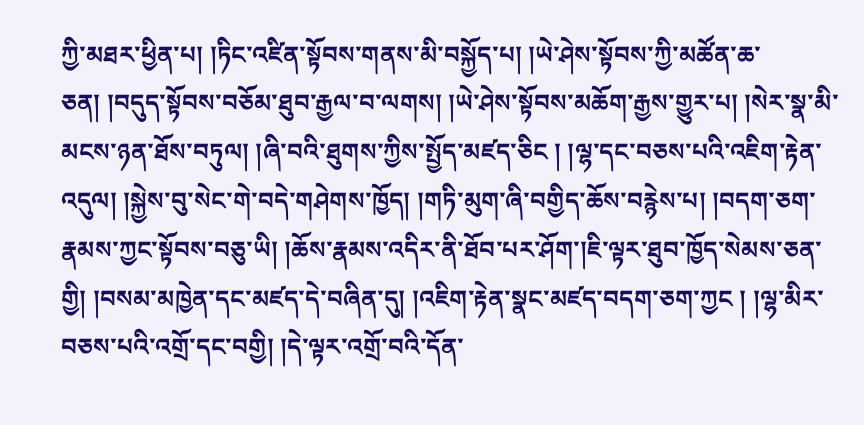ཀྱི་མཐར་ཕྱིན་པ། །ཏིང་འཛིན་སྟོབས་གནས་མི་བསྐྱོད་པ། །ཡེ་ཤེས་སྟོབས་ཀྱི་མཚོན་ཆ་ཅན། །བདུད་སྟོབས་བཅོམ་ཐུབ་རྒྱལ་བ་ལགས། །ཡེ་ཤེས་སྟོབས་མཆོག་རྒྱས་གྱུར་པ། །སེར་སྣ་མི་མངས་ཉན་ཐོས་བཏུལ། །ཞི་བའི་ཐུགས་ཀྱིས་སྤྱོད་མཛད་ཅིང ། །ལྷ་དང་བཅས་པའི་འཇིག་རྟེན་འདུལ། །སྐྱེས་བུ་སེང་གེ་བདེ་གཤེགས་ཁྱོད། །གཏི་མུག་ཞི་བགྱིད་ཆོས་བརྙེས་པ། །བདག་ཅག་རྣམས་ཀྱང་སྟོབས་བཅུ་ཡི། །ཆོས་རྣམས་འདིར་ནི་ཐོབ་པར་ཤོག་།ཇི་ལྟར་ཐུབ་ཁྱོད་སེམས་ཅན་གྱི། །བསམ་མཁྱེན་དང་མཛད་དེ་བཞིན་དུ། །འཇིག་རྟེན་སྣང་མཛད་བདག་ཅག་ཀྱང ། །ལྷ་མིར་བཅས་པའི་འགྲོ་དང་བགྱི། །དེ་ལྟར་འགྲོ་བའི་དོན་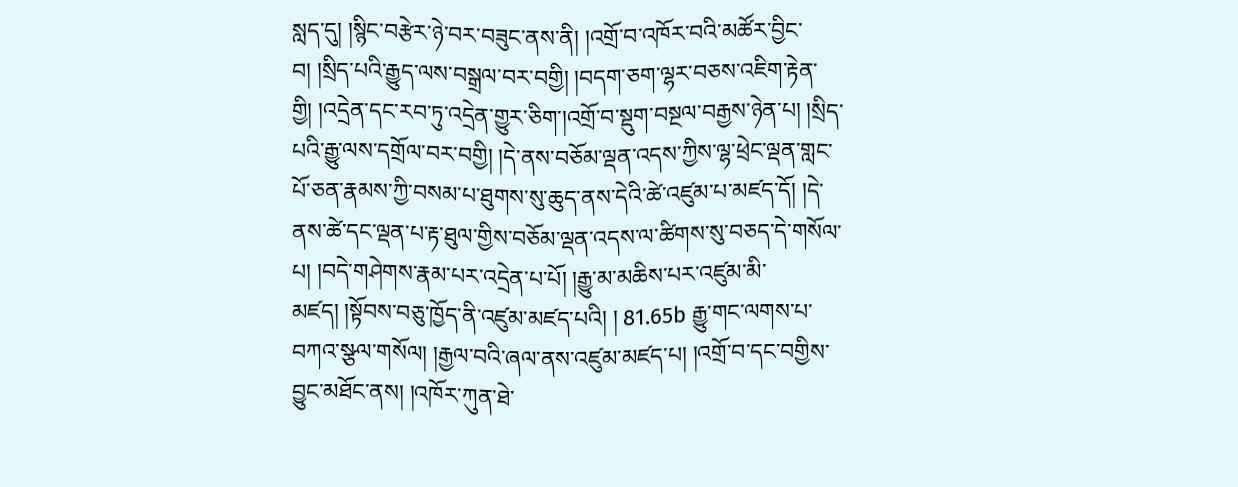སླད་དུ། །སྙིང་བརྩེར་ཉེ་བར་བཟུང་ནས་ནི། །འགྲོ་བ་འཁོར་བའི་མཚོར་བྱིང་བ། །སྲིད་པའི་རྒྱུད་ལས་བསྒྲལ་བར་བགྱི། །བདག་ཅག་ལྷར་བཅས་འཇིག་རྟེན་གྱི། །འདྲེན་དང་རབ་ཏུ་འདྲེན་གྱུར་ཅིག་།འགྲོ་བ་སྡུག་བསྔལ་བརྒྱས་ཉེན་པ། །སྲིད་པའི་རྒྱུ་ལས་དགྲོལ་བར་བགྱི། །དེ་ནས་བཅོམ་ལྡན་འདས་ཀྱིས་ལྷ་ཕྲེང་ལྡན་གླང་པོ་ཅན་རྣམས་ཀྱི་བསམ་པ་ཐུགས་སུ་ཆུད་ནས་དེའི་ཚེ་འཛུམ་པ་མཛད་དོ། །དེ་ནས་ཚེ་དང་ལྡན་པ་རྟ་ཐུལ་གྱིས་བཅོམ་ལྡན་འདས་ལ་ཚིགས་སུ་བཅད་དེ་གསོལ་པ། །བདེ་གཤེགས་རྣམ་པར་འདྲེན་པ་པོ། །རྒྱུ་མ་མཆིས་པར་འཛུམ་མི་མཛད། །སྟོབས་བཅུ་ཁྱོད་ནི་འཛུམ་མཛད་པའི། ། 81.65b རྒྱུ་གང་ལགས་པ་བཀའ་སྩལ་གསོལ། །རྒྱལ་བའི་ཞལ་ནས་འཛུམ་མཛད་པ། །འགྲོ་བ་དང་བགྱིས་བྱུང་མཐོང་ནས། །འཁོར་ཀུན་ཐེ་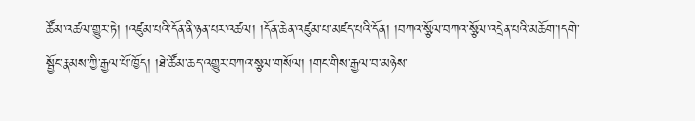ཚོམ་འཚལ་གྱུར་ཏེ། །འཛུམ་པའི་དོན་ནི་ཉན་པར་འཚལ། །དོན་ཆེན་འཛུམ་པ་མཛད་པའི་དོན། །བཀའ་སྩོལ་བཀའ་སྩོལ་འདྲེན་པའི་མཆོག་།དགེ་སྦྱོང་རྣམས་ཀྱི་རྒྱལ་པོ་ཁྱོད། །ཐེ་ཚོམ་ཆད་འགྱུར་བཀའ་སྩལ་གསོལ། །གང་གིས་རྒྱལ་བ་མཉེས་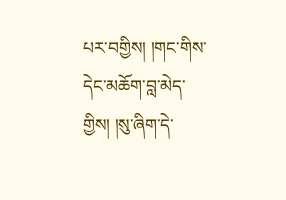པར་བགྱིས། །གང་གིས་དེང་མཆོག་བླ་མེད་གྱིས། །སུ་ཞིག་དེ་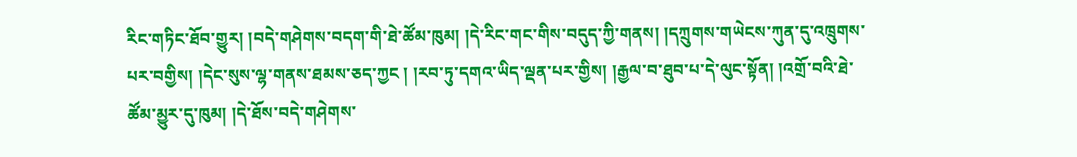རིང་གཏིང་ཐོབ་གྱུར། །བདེ་གཤེགས་བདག་གི་ཐེ་ཚོམ་ཁུམ། །དེ་རིང་གང་གིས་བདུད་ཀྱི་གནས། །དཀྲུགས་གཡེངས་ཀུན་དུ་འཁྲུགས་པར་བགྱིས། །དེང་སུས་ལྷ་གནས་ཐམས་ཅད་ཀྱང ། །རབ་ཏུ་དགའ་ཡིད་ལྡན་པར་གྱིས། །རྒྱལ་བ་ཐུབ་པ་དེ་ལུང་སྟོན། །འགྲོ་བའི་ཐེ་ཚོམ་མྱུར་དུ་ཁུམ། །དེ་ཐོས་བདེ་གཤེགས་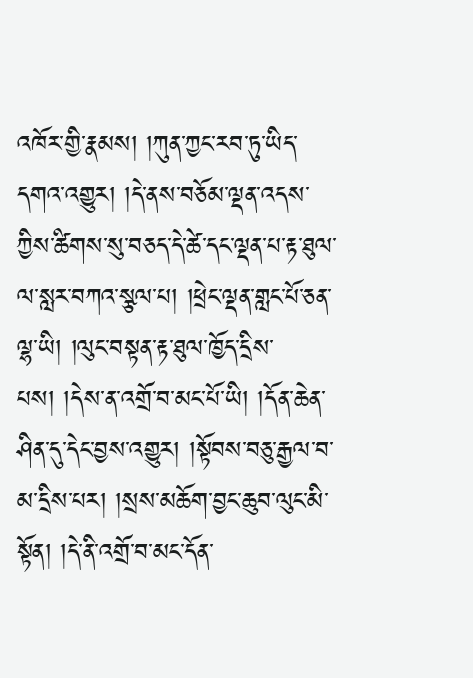འཁོར་གྱི་རྣམས། །ཀུན་ཀྱང་རབ་ཏུ་ཡིད་དགའ་འགྱུར། །དེ་ནས་བཅོམ་ལྡན་འདས་ཀྱིས་ཚིགས་སུ་བཅད་དེ་ཚེ་དང་ལྡན་པ་རྟ་ཐུལ་ལ་སླར་བཀའ་སྩལ་པ། །ཕྲེང་ལྡན་གླང་པོ་ཅན་ལྷ་ཡི། །ལུང་བསྟན་རྟ་ཐུལ་ཁྱོད་དྲིས་པས། །དེས་ན་འགྲོ་བ་མང་པོ་ཡི། །དོན་ཆེན་ཤིན་དུ་དེང་བྱས་འགྱུར། །སྟོབས་བཅུ་རྒྱལ་བ་མ་དྲིས་པར། །སྲས་མཆོག་བྱང་ཆུབ་ལུང་མི་སྟོན། །དེ་ནི་འགྲོ་བ་མང་དོན་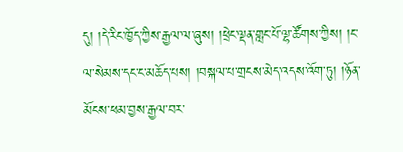དུ། །དེ་རིང་ཁྱོད་ཀྱིས་རྒྱལ་ལ་ཞུས། །ཕྲེང་ལྡན་གླང་པོ་ལྷ་ཚོགས་ཀྱིས། །ང་ལ་སེམས་དང་ང་མཆོད་པས། །བསྐལ་པ་གྲངས་མེད་འདས་འོག་ཏུ། །ཉོན་མོངས་ཕམ་བྱས་རྒྱལ་བར་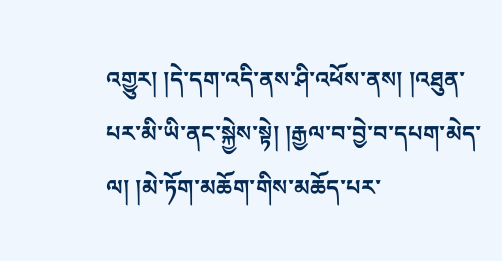འགྱུར། །དེ་དག་འདི་ནས་ཤི་འཕོས་ནས། །འཐུན་པར་མི་ཡི་ནང་སྐྱེས་སྟེ། །རྒྱལ་བ་བྱེ་བ་དཔག་མེད་ལ། །མེ་ཏོག་མཆོག་གིས་མཆོད་པར་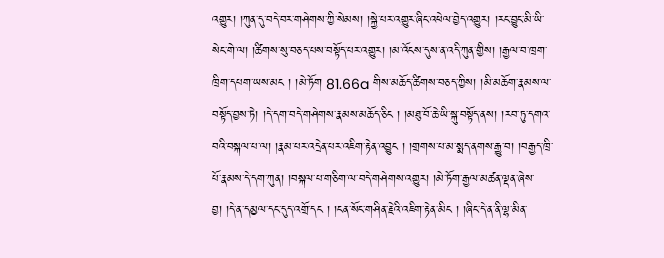འགྱུར། །ཀུན་དུ་བདེ་བར་གཤེགས་ཀྱི་སེམས། །སྐྱེ་པར་འགྱུར་ཞིང་འཕེལ་བྱེད་འགྱུར། །རང་བྱུང་མི་ཡི་སེང་གེ་ལ། །ཚིགས་སུ་བཅད་པས་བསྟོད་པར་འགྱུར། །མ་འོངས་དུས་ན་འདི་ཀུན་གྱིས། །རྒྱལ་བ་ཁྲག་ཁྲིག་དཔག་ཡས་མང ། །མེ་ཏོག 81.66a གིས་མཆོད་ཚིགས་བཅད་ཀྱིས། །མི་མཆོག་རྣམས་ལ་བསྟོད་བྱས་ཏེ། །དེ་དག་བདེ་གཤེགས་རྣམས་མཆོད་ཅིང ། །མཐུ་བོ་ཆེ་ཡི་སྐུ་བསྟོད་ནས། །རབ་ཏུ་དགའ་བའི་བསྐལ་པ་ལ། །རྣམ་པར་འདྲེན་པར་འཇིག་རྟེན་འབྱུང ། །གྲགས་པ་མ་སྨད་ནགས་རྒྱུ་བ། །བརྒྱད་ཁྲི་པོ་རྣམས་དེ་དག་ཀུན། །བསྐལ་པ་གཅིག་ལ་བདེ་གཤེགས་འགྱུར། །མེ་ཏོག་རྒྱལ་མཚན་ལྡན་ཞེས་བྱ། །དེ་ན་དམྱལ་དང་དུད་འགྲོ་དང ། །ངན་སོང་གཤིན་རྗེའི་འཇིག་རྟེན་མིང ། །ཞིང་དེ་ན་ནི་ལྷ་མིན་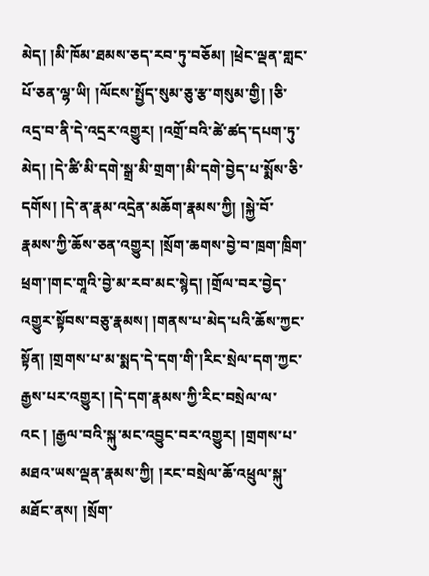མེད། །མི་ཁོམ་ཐམས་ཅད་རབ་ཏུ་བཅོམ། །ཕྲེང་ལྡན་གླང་པོ་ཅན་ལྷ་ཡི། །ལོངས་སྤྱོད་སུམ་ཅུ་རྩ་གསུམ་གྱི། །ཅི་འདྲ་བ་ནི་དེ་འདྲར་འགྱུར། །འགྲོ་བའི་ཚེ་ཚད་དཔག་ཏུ་མེད། །དེ་ཚི་མི་དགེ་སྒྲ་མི་གྲག་།མི་དགེ་བྱེད་པ་སྨོས་ཅི་དགོས། །དེ་ན་རྣམ་འདྲེན་མཆོག་རྣམས་ཀྱི། །སྐྱེ་བོ་རྣམས་ཀྱི་ཆོས་ཅན་འགྱུར། །སྲོག་ཆགས་བྱེ་བ་ཁྲག་ཁྲིག་ཕྲག་།གང་གཱའི་བྱེ་མ་རབ་མང་སྙེད། །གྲོལ་བར་བྱེད་འགྱུར་སྟོབས་བཅུ་རྣམས། །གནས་པ་མེད་པའི་ཆོས་ཀྱང་སྟོན། །གྲགས་པ་མ་སྨད་དེ་དག་གི་།རིང་སྲེལ་དག་ཀྱང་རྒྱས་པར་འགྱུར། །དེ་དག་རྣམས་ཀྱི་རིང་བསྲེལ་ལ་འང ། །རྒྱལ་བའི་སྐུ་མང་འབྱུང་བར་འགྱུར། །གྲགས་པ་མཐའ་ཡས་ལྡན་རྣམས་ཀྱི། །རང་བསྲེལ་ཆོ་འཕྲུལ་སྐུ་མཐོང་ནས། །སྲོག་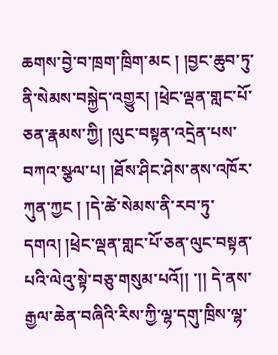ཆགས་བྱེ་བ་ཁྲག་ཁྲིག་མང ། །བྱང་ཆུབ་ཏུ་ནི་སེམས་བསྐྱེད་འགྱུར། །ཕྲེང་ལྡན་གླང་པོ་ཅན་རྣམས་ཀྱི། །ལུང་བསྟན་འདྲེན་པས་བཀའ་སྩལ་པ། །ཐོས་ཤིང་ཤེས་ནས་འཁོར་ཀུན་ཀྱང ། །དེ་ཚེ་སེམས་ནི་རབ་ཏུ་དགའ། །ཕྲེང་ལྡན་གླང་པོ་ཅན་ལུང་བསྟན་པའི་ལེའུ་སྟེ་བཅུ་གསུམ་པའོ།། ་།། དེ་ནས་རྒྱལ་ཆེན་བཞིའི་རིས་ཀྱི་ལྷ་དགུ་ཁྲིས་ལྷ་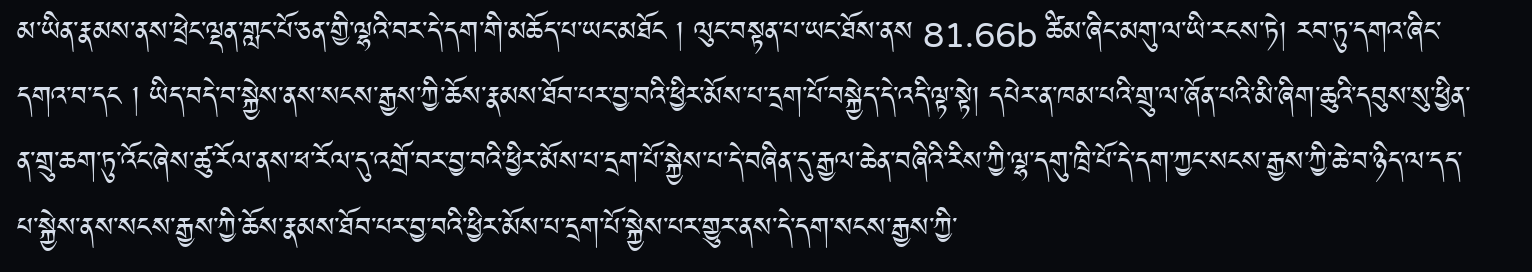མ་ཡིན་རྣམས་ནས་ཕྲེང་ལྡན་གླང་པོ་ཅན་གྱི་ལྷའི་བར་དེ་དག་གི་མཆོད་པ་ཡང་མཐོང ། ལུང་བསྟན་པ་ཡང་ཐོས་ནས 81.66b ཚིམ་ཞིང་མགུ་ལ་ཡི་རངས་ཏེ། རབ་ཏུ་དགའ་ཞིང་དགའ་བ་དང ། ཡིད་བདེ་བ་སྐྱེས་ནས་སངས་རྒྱས་ཀྱི་ཆོས་རྣམས་ཐོབ་པར་བྱ་བའི་ཕྱིར་མོས་པ་དྲག་པོ་བསྐྱེད་དེ་འདི་ལྟ་སྟེ། དཔེར་ན་ཁམ་པའི་གྲུ་ལ་ཞོན་པའི་མི་ཞིག་ཆུའི་དབུས་སུ་ཕྱིན་ན་གྲུ་ཆག་ཏུ་འོང་ཞེས་ཚུ་རོལ་ནས་ཕ་རོལ་དུ་འགྲོ་བར་བྱ་བའི་ཕྱིར་མོས་པ་དྲག་པོ་སྐྱེས་པ་དེ་བཞིན་དུ་རྒྱལ་ཆེན་བཞིའི་རིས་ཀྱི་ལྷ་དགུ་ཁྲི་པོ་དེ་དག་ཀྱང་སངས་རྒྱས་ཀྱི་ཆེ་བ་ཉིད་ལ་དད་པ་སྐྱེས་ནས་སངས་རྒྱས་ཀྱི་ཆོས་རྣམས་ཐོབ་པར་བྱ་བའི་ཕྱིར་མོས་པ་དྲག་པོ་སྐྱེས་པར་གྱུར་ནས་དེ་དག་སངས་རྒྱས་ཀྱི་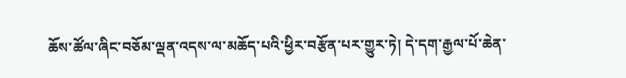ཆོས་ཚོལ་ཞིང་བཅོམ་ལྡན་འདས་ལ་མཆོད་པའི་ཕྱིར་བརྩོན་པར་གྱུར་ཏེ། དེ་དག་རྒྱལ་པོ་ཆེན་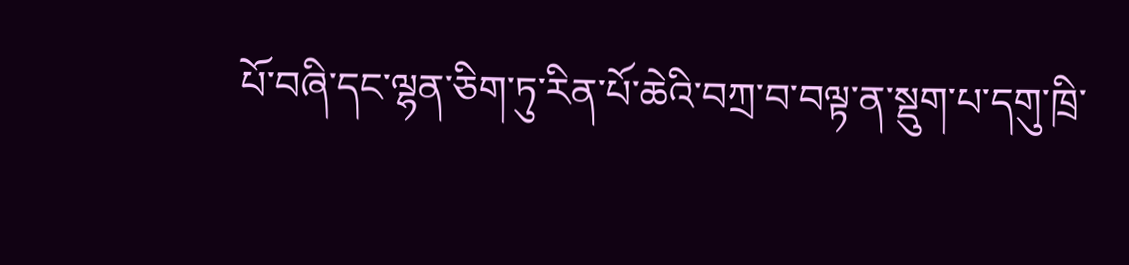པོ་བཞི་དང་ལྷན་ཅིག་ཏུ་རིན་པོ་ཆེའི་བཀྲ་བ་བལྟ་ན་སྡུག་པ་དགུ་ཁྲི་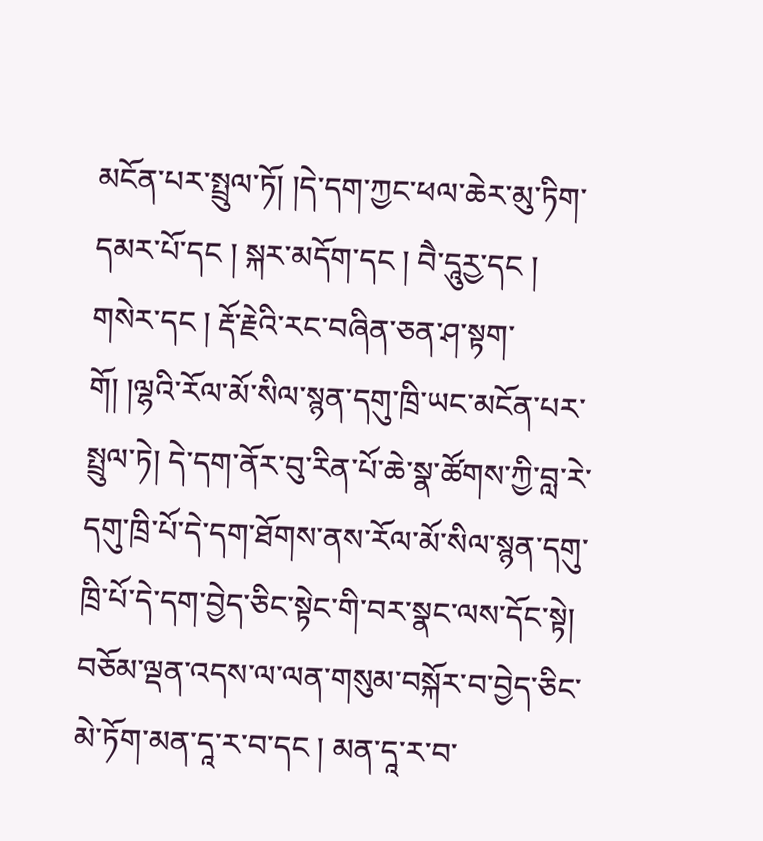མངོན་པར་སྤྲུལ་ཏོ། །དེ་དག་ཀྱང་ཕལ་ཆེར་མུ་ཏིག་དམར་པོ་དང ། སྐར་མདོག་དང ། བཻ་དཱུརྱ་དང ། གསེར་དང ། རྡོ་རྗེའི་རང་བཞིན་ཅན་ཤ་སྟག་གོ། །ལྷའི་རོལ་མོ་སིལ་སྙན་དགུ་ཁྲི་ཡང་མངོན་པར་སྤྲུལ་ཏེ། དེ་དག་ནོར་བུ་རིན་པོ་ཆེ་སྣ་ཚོགས་ཀྱི་བླ་རེ་དགུ་ཁྲི་པོ་དེ་དག་ཐོགས་ནས་རོལ་མོ་སིལ་སྙན་དགུ་ཁྲི་པོ་དེ་དག་བྱེད་ཅིང་སྟེང་གི་བར་སྣང་ལས་དོང་སྟེ། བཅོམ་ལྡན་འདས་ལ་ལན་གསུམ་བསྐོར་བ་བྱེད་ཅིང་མེ་ཏོག་མན་དཱ་ར་བ་དང ། མན་དཱ་ར་བ་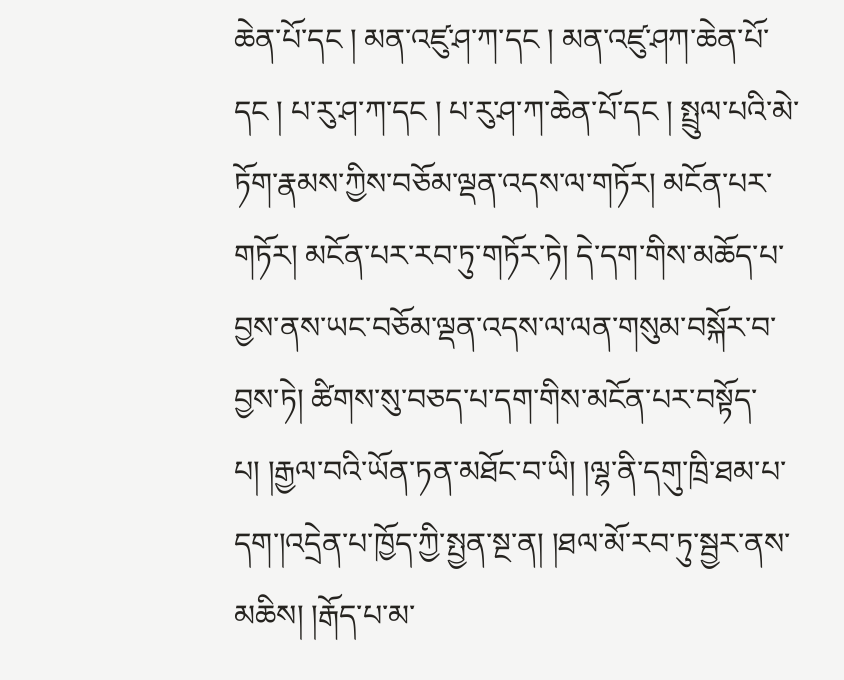ཆེན་པོ་དང ། མན་འཛུ་ཤ་ཀ་དང ། མན་འཛུ་ཤཀ་ཆེན་པོ་དང ། པ་རུ་ཤ་ཀ་དང ། པ་རུ་ཤ་ཀ་ཆེན་པོ་དང ། སྤྲུལ་པའི་མེ་ཏོག་རྣམས་ཀྱིས་བཅོམ་ལྡན་འདས་ལ་གཏོར། མངོན་པར་གཏོར། མངོན་པར་རབ་ཏུ་གཏོར་ཏེ། དེ་དག་གིས་མཆོད་པ་བྱས་ནས་ཡང་བཅོམ་ལྡན་འདས་ལ་ལན་གསུམ་བསྐོར་བ་བྱས་ཏེ། ཚིགས་སུ་བཅད་པ་དག་གིས་མངོན་པར་བསྟོད་པ། །རྒྱལ་བའི་ཡོན་ཏན་མཐོང་བ་ཡི། །ལྷ་ནི་དགུ་ཁྲི་ཐམ་པ་དག་།འདྲེན་པ་ཁྱོད་ཀྱི་སྤྱན་སྔ་ན། །ཐལ་མོ་རབ་ཏུ་སྦྱར་ནས་མཆིས། །རྒོད་པ་མ་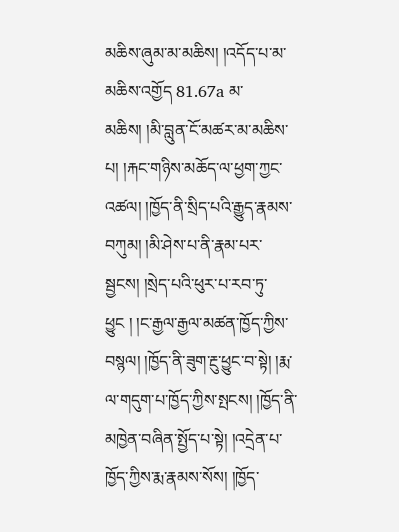མཆིས་ཞུམ་མ་མཆིས། །འདོད་པ་མ་མཆིས་འགྱོད 81.67a མ་མཆིས། །མི་བླུན་ངོ་མཚར་མ་མཆིས་པ། །རྐང་གཉིས་མཆོད་ལ་ཕྱག་ཀྱང་འཚལ། །ཁྱོད་ནི་སྲིད་པའི་རྒྱུད་རྣམས་བཀུམ། །མི་ཤེས་པ་ནི་རྣམ་པར་སྦྱངས། །སྲེད་པའི་ཕུར་པ་རབ་ཏུ་ཕྱུང ། །ང་རྒྱལ་རྒྱལ་མཚན་ཁྱོད་ཀྱིས་བསྙལ། །ཁྱོད་ནི་ཟུག་རྔུ་ཕྱུང་བ་སྟེ། །རྨ་ལ་གདུག་པ་ཁྱོད་ཀྱིས་སྤངས། །ཁྱོད་ནི་མཁྱེན་བཞིན་སྤྱོད་པ་སྟེ། །འདྲེན་པ་ཁྱོད་ཀྱིས་རྨ་རྣམས་སོས། །ཁྱོད་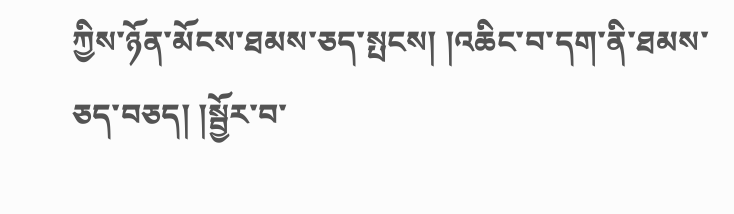ཀྱིས་ཉོན་མོངས་ཐམས་ཅད་སྤངས། །འཆིང་བ་དག་ནི་ཐམས་ཅད་བཅད། །སྦྱོར་བ་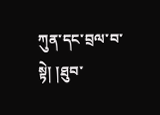ཀུན་དང་བྲལ་བ་སྟེ། །ཐུབ་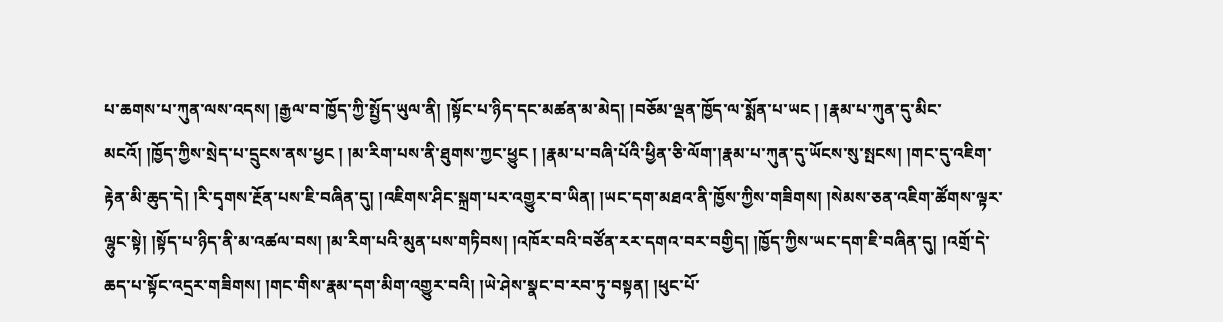པ་ཆགས་པ་ཀུན་ལས་འདས། །རྒྱལ་བ་ཁྱོད་ཀྱི་སྤྱོད་ཡུལ་ནི། །སྟོང་པ་ཉིད་དང་མཚན་མ་མེད། །བཅོམ་ལྡན་ཁྱོད་ལ་སྨོན་པ་ཡང ། །རྣམ་པ་ཀུན་དུ་མིང་མངའོ། །ཁྱོད་ཀྱིས་སྲེད་པ་དྲུངས་ནས་ཕྱང ། །མ་རིག་པས་ནི་ཐུགས་ཀྱང་ཕྱུང ། །རྣམ་པ་བཞི་པོའི་ཕྱིན་ཅི་ལོག་།རྣམ་པ་ཀུན་དུ་ཡོངས་སུ་སྤངས། །གང་དུ་འཇིག་རྟེན་མི་ཆུད་དེ། །རི་དྭགས་རྔོན་པས་ཇི་བཞིན་དུ། །འཇིགས་ཤིང་སྐྲག་པར་འགྱུར་བ་ཡིན། །ཡང་དག་མཐའ་ནི་ཁྱོས་ཀྱིས་གཟིགས། །སེམས་ཅན་འཇིག་ཚོགས་ལྟར་ལྷུང་སྟེ། །སྟོད་པ་ཉིད་ནི་མ་འཚལ་བས། །མ་རིག་པའི་མུན་པས་གཏིབས། །འཁོར་བའི་བཙོན་རར་དགའ་བར་བགྱིད། །ཁྱོད་ཀྱིས་ཡང་དག་ཇི་བཞིན་དུ། །འགྲོ་དེ་ཆད་པ་སྟོང་འདྲར་གཟིགས། །གང་གིས་རྣམ་དག་མིག་འགྱུར་བའི། །ཡེ་ཤེས་སྣང་བ་རབ་ཏུ་བསྟན། །ཕུང་པོ་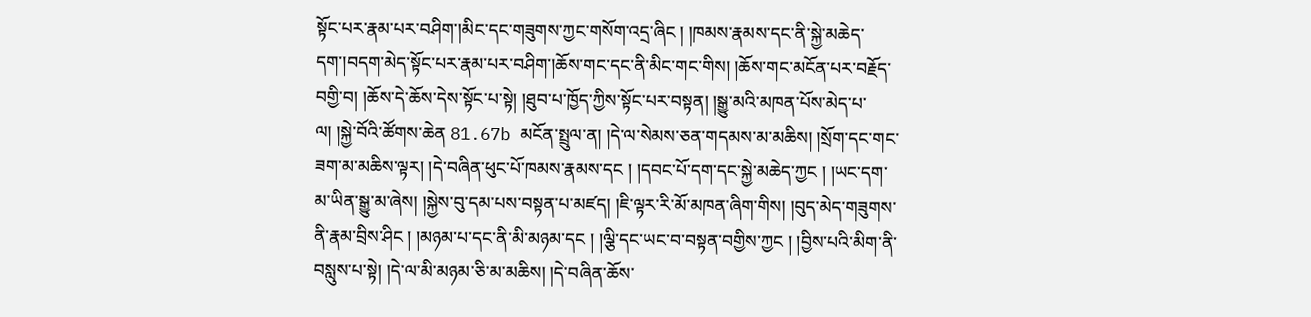སྟོང་པར་རྣམ་པར་བཤིག་།མིང་དང་གཟུགས་ཀྱང་གསོག་འདྲ་ཞིང ། །ཁམས་རྣམས་དང་ནི་སྐྱེ་མཆེད་དག་།བདག་མེད་སྟོང་པར་རྣམ་པར་བཤིག་།ཆོས་གང་དང་ནི་མིང་གང་གིས། །ཆོས་གང་མངོན་པར་བརྗོད་བགྱི་བ། །ཆོས་དེ་ཆོས་དེས་སྟོང་པ་སྟེ། །ཐུབ་པ་ཁྱོད་ཀྱིས་སྟོང་པར་བསྟན། །སྒྱུ་མའི་མཁན་པོས་མེད་པ་ལ། །སྐྱེ་བོའི་ཚོགས་ཆེན 81.67b མངོན་སྤྲུལ་ན། །དེ་ལ་སེམས་ཅན་གདམས་མ་མཆིས། །སྲོག་དང་གང་ཟག་མ་མཆིས་ལྟར། །དེ་བཞིན་ཕུང་པོ་ཁམས་རྣམས་དང ། །དབང་པོ་དག་དང་སྐྱེ་མཆེད་ཀྱང ། །ཡང་དག་མ་ཡིན་སྒྱུ་མ་ཞེས། །སྐྱེས་བུ་དམ་པས་བསྟན་པ་མཛད། །ཇི་ལྟར་རི་མོ་མཁན་ཞིག་གིས། །བུད་མེད་གཟུགས་ནི་རྣམ་བྲིས་ཤིང ། །མཉམ་པ་དང་ནི་མི་མཉམ་དང ། །ལྕི་དང་ཡང་བ་བསྟན་བགྱིས་ཀྱང ། །བྱིས་པའི་མིག་ནི་བསླུས་པ་སྟེ། །དེ་ལ་མི་མཉམ་ཅི་མ་མཆིས། །དེ་བཞིན་ཆོས་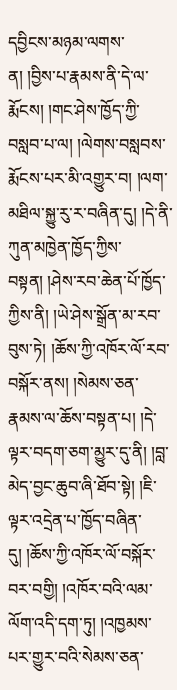དབྱིངས་མཉམ་ལགས་ན། །བྱིས་པ་རྣམས་ནི་དེ་ལ་རྨོངས། །གང་ཤེས་ཁྱོད་ཀྱི་བསླབ་པ་ལ། །ལེགས་བསླབས་རྨོངས་པར་མི་འགྱུར་བ། །ལག་མཐིལ་སྐྱུ་རུ་ར་བཞིན་དུ། །དེ་ནི་ཀུན་མཁྱེན་ཁྱོད་ཀྱིས་བསྟན། །ཤེས་རབ་ཆེན་པོ་ཁྱོད་ཀྱིས་ནི། །ཡེ་ཤེས་སྒྲོན་མ་རབ་བུས་ཏེ། །ཆོས་ཀྱི་འཁོར་ལོ་རབ་བསྐོར་ནས། །སེམས་ཅན་རྣམས་ལ་ཆོས་བསྟན་པ། །དེ་ལྟར་བདག་ཅག་མྱུར་དུ་ནི། །བླ་མེད་བྱང་ཆུབ་ཞི་ཐོབ་སྟེ། །ཇི་ལྟར་འདྲེན་པ་ཁྱོད་བཞིན་དུ། །ཆོས་ཀྱི་འཁོར་ལོ་བསྐོར་བར་བགྱི། །འཁོར་བའི་ལམ་ལོག་འདི་དག་ཏུ། །འཁྱམས་པར་གྱུར་བའི་སེམས་ཅན་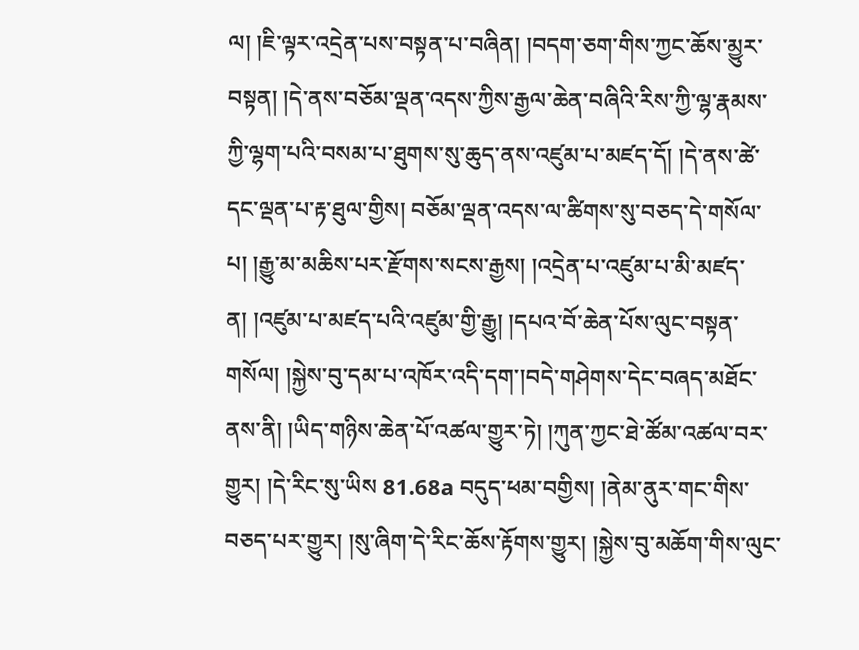ལ། །ཇི་ལྟར་འདྲེན་པས་བསྟན་པ་བཞིན། །བདག་ཅག་གིས་ཀྱང་ཆོས་མྱུར་བསྟན། །དེ་ནས་བཅོམ་ལྡན་འདས་ཀྱིས་རྒྱལ་ཆེན་བཞིའི་རིས་ཀྱི་ལྷ་རྣམས་ཀྱི་ལྷག་པའི་བསམ་པ་ཐུགས་སུ་ཆུད་ནས་འཛུམ་པ་མཛད་དོ། །དེ་ནས་ཚེ་དང་ལྡན་པ་རྟ་ཐུལ་གྱིས། བཅོམ་ལྡན་འདས་ལ་ཚིགས་སུ་བཅད་དེ་གསོལ་པ། །རྒྱུ་མ་མཆིས་པར་རྫོགས་སངས་རྒྱས། །འདྲེན་པ་འཛུམ་པ་མི་མཛད་ན། །འཛུམ་པ་མཛད་པའི་འཛུམ་གྱི་རྒྱུ། །དཔའ་བོ་ཆེན་པོས་ལུང་བསྟན་གསོལ། །སྐྱེས་བུ་དམ་པ་འཁོར་འདི་དག་།བདེ་གཤེགས་དེང་བཞད་མཐོང་ནས་ནི། །ཡིད་གཉིས་ཆེན་པོ་འཚལ་གྱུར་ཏེ། །ཀུན་ཀྱང་ཐེ་ཚོམ་འཚལ་བར་གྱུར། །དེ་རིང་སུ་ཡིས 81.68a བདུད་ཕམ་བགྱིས། །ནེམ་ནུར་གང་གིས་བཅད་པར་གྱུར། །སུ་ཞིག་དེ་རིང་ཆོས་རྟོགས་གྱུར། །སྐྱེས་བུ་མཆོག་གིས་ལུང་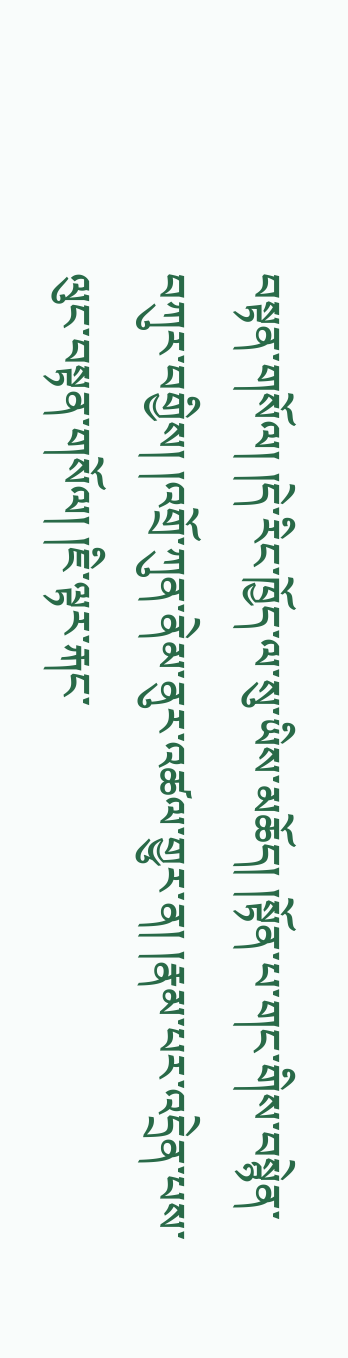བསྟན་གསོལ། །དེ་རིང་ཁྱོད་ལ་སུ་ཡིས་མཆོད། །སྟོན་པ་གང་གིས་བསྙེན་བཀུར་བགྱིས། །འགྲོ་ཀུན་ནེམ་ནུར་འཚལ་གྱུར་ན། །རྣམ་པར་འདྲེན་པས་ལུང་བསྟན་གསོལ། །ཇི་ལྟར་རྐང་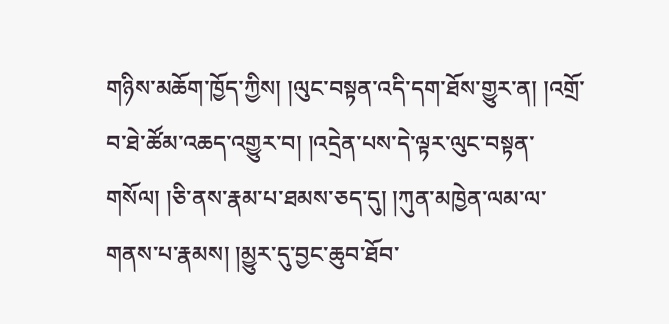གཉིས་མཆོག་ཁྱོད་ཀྱིས། །ལུང་བསྟན་འདི་དག་ཐོས་གྱུར་ན། །འགྲོ་བ་ཐེ་ཚོམ་འཆད་འགྱུར་བ། །འདྲེན་པས་དེ་ལྟར་ལུང་བསྟན་གསོལ། །ཅི་ནས་རྣམ་པ་ཐམས་ཅད་དུ། །ཀུན་མཁྱེན་ལམ་ལ་གནས་པ་རྣམས། །མྱུར་དུ་བྱང་ཆུབ་ཐོབ་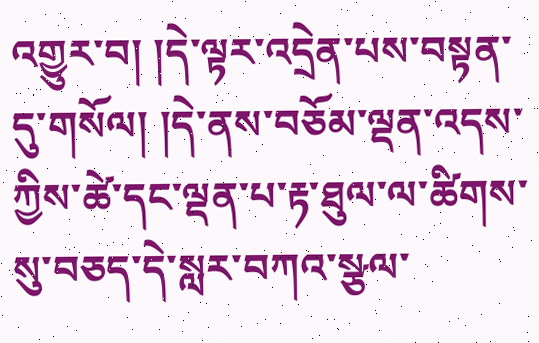འགྱུར་བ། །དེ་ལྟར་འདྲེན་པས་བསྟན་དུ་གསོལ། །དེ་ནས་བཅོམ་ལྡན་འདས་ཀྱིས་ཚེ་དང་ལྡན་པ་རྟ་ཐུལ་ལ་ཚིགས་སུ་བཅད་དེ་སླར་བཀའ་སྩལ་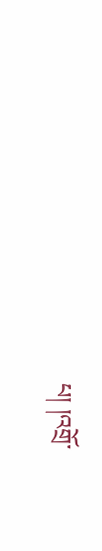པ། །འགྲོ་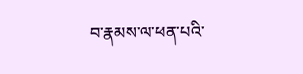བ་རྣམས་ལ་ཕན་པའི་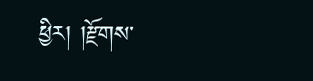ཕྱིར། །རྫོགས་